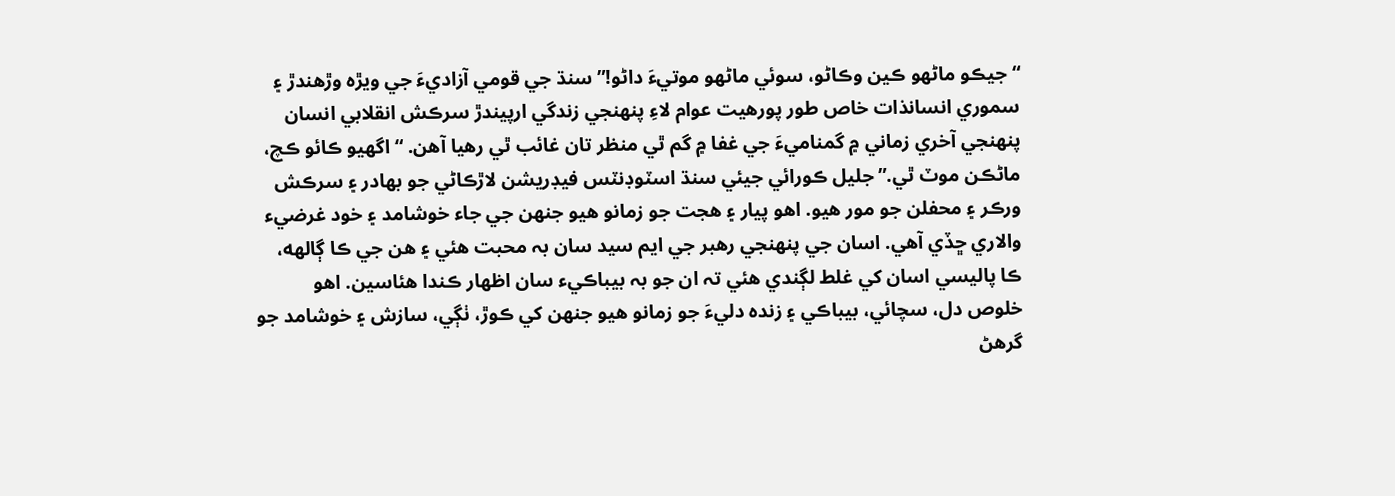“جيڪو ماڻهو ڪين وڪاڻو، سوئي ماڻھو موتيءَ داڻو!” سنڌ جي قومي آزاديءَ جي ويڙہ وڙھندڙ ۽ سموري انسانذات خاص طور پورھيت عوام لاءِ پنھنجي زندگي ارپيندڙ سرڪش انقلابي انسان پنھنجي آخري زماني ۾ گمناميءَ جي غفا ۾ گم ٿي منظر تان غائب ٿي رھيا آھن. “اگھيو ڪائو ڪچ، ماڻڪن موٽ ٿي.” جليل ڪورائي جيئي سنڌ اسٽوڊنٽس فيڊريشن لاڙڪاڻي جو بھادر ۽ سرڪش ورڪر ۽ محفلن جو مور ھيو. اھو پيار ۽ ھجت جو زمانو ھيو جنھن جي جاء خوشامد ۽ خود غرضيء والاري ڇڏي آھي. اسان جي پنھنجي رھبر جي ايم سيد سان بہ محبت ھئي ۽ ھن جي ڪا ڳالهه، ڪا پاليسي اسان کي غلط لڳندي ھئي تہ ان جو بہ بيباڪيء سان اظھار ڪندا هئاسين. اھو خلوص دل، سچائي، بيباڪي ۽ زندہ دليءَ جو زمانو ھيو جنھن کي ڪوڙ، ٺڳي، سازش ۽ خوشامد جو گرھڻ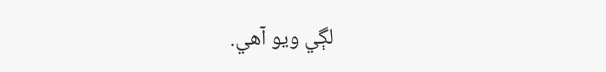لڳي ويو آھي.